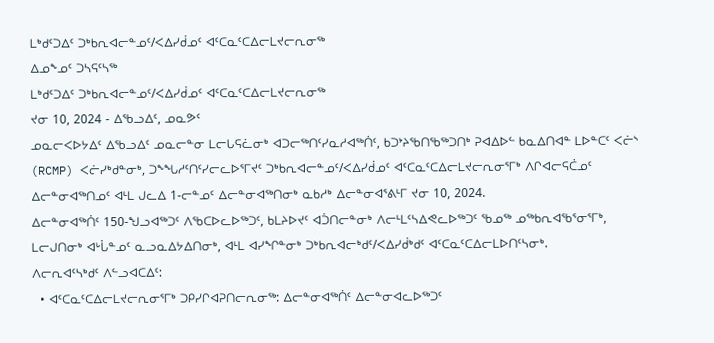ᒪᒃᑯᑦᑐᐃᑦ ᑐᒃᑲᕆᐊᓕᓐᓄᑦ/ᐸᐃᓯᑰᓄᑦ ᐊᑦᑕᓇᑦᑕᐃᓕᒪᔪᓕᕆᓂᖅ
ᐃᓄᖕᓄᑦ ᑐᓴᕋᑦᓴᖅ
ᒪᒃᑯᑦᑐᐃᑦ ᑐᒃᑲᕆᐊᓕᓐᓄᑦ/ᐸᐃᓯᑰᓄᑦ ᐊᑦᑕᓇᑦᑕᐃᓕᒪᔪᓕᕆᓂᖅ
ᔪᓂ 10, 2024 - ᐃᖃᓗᐃᑦ, ᓄᓇᕗᑦ
ᓄᓇᓕᐸᐅᔭᐃᑦ ᐃᖃᓗᐃᑦ ᓄᓇᓕᓐᓂ ᒪᓕᒐᕋᓛᓂᒃ ᐊᑐᓕᖅᑎᑦᓯᓇᓱᐊᖅᑏᑦ, ᑲᑐᔾᔨᖃᑎᖃᖅᑐᑎᒃ ᕈᐊᐃᐅᓪ ᑲᓇᐃᑎᐊᓐ ᒪᐅᓐᑕᑦ ᐸᓖᔅ (RCMP) ᐸᓖᓯᒃᑯᓐᓂᒃ, ᑐᖕᖓᓱᑦᑎᑦᓯᓕᓚᐅᕐᒥᔪᑦ ᑐᒃᑲᕆᐊᓕᓐᓄᑦ/ᐸᐃᓯᑰᓄᑦ ᐊᑦᑕᓇᑦᑕᐃᓕᒪᔪᓕᕆᓂᕐᒥᒃ ᐱᒋᐊᓕᕋᑖᓄᑦ ᐃᓕᓐᓂᐊᖅᑎᓄᑦ ᐊᒻᒪ ᒍᓚᐃ 1-ᓕᓐᓄᑦ ᐃᓕᓐᓂᐊᖅᑎᓂᒃ ᓇᑲᓱᒃ ᐃᓕᓐᓂᐊᕐᕕᒻᒥ ᔪᓂ 10, 2024.
ᐃᓕᓐᓂᐊᖅᑏᑦ 150-ᖑᓗᐊᖅᑐᑦ ᐱᖃᑕᐅᓚᐅᖅᑐᑦ, ᑲᒪᔨᐅᔪᑦ ᐊᑑᑎᓕᓐᓂᒃ ᐱᓕᒻᒪᑦᓴᐃᕙᓚᐅᖅᑐᑦ ᖃᓄᖅ ᓄᖅᑲᕆᐊᖃᕐᓂᕐᒥᒃ, ᒪᓕᒍᑎᓂᒃ ᐊᒡᒑᓐᓄᑦ ᓇᓗᓇᐃᔭᐃᑎᓂᒃ, ᐊᒻᒪ ᐊᓯᖏᓐᓂᒃ ᑐᒃᑲᕆᐊᓕᒃᑯᑦ/ᐸᐃᓯᑰᒃᑯᑦ ᐊᑦᑕᓇᑦᑕᐃᓕᒪᐅᑎᑦᓴᓂᒃ.
ᐱᓕᕆᐊᑦᓴᒃᑯᑦ ᐱᓪᓗᐊᑕᐃᑦ:
  • ᐊᑦᑕᓇᑦᑕᐃᓕᒪᔪᓕᕆᓂᕐᒥᒃ ᑐᑭᓯᒋᐊᕈᑎᓕᕆᓂᖅ: ᐃᓕᓐᓂᐊᖅᑏᑦ ᐃᓕᓐᓂᐊᓚᐅᖅᑐᑦ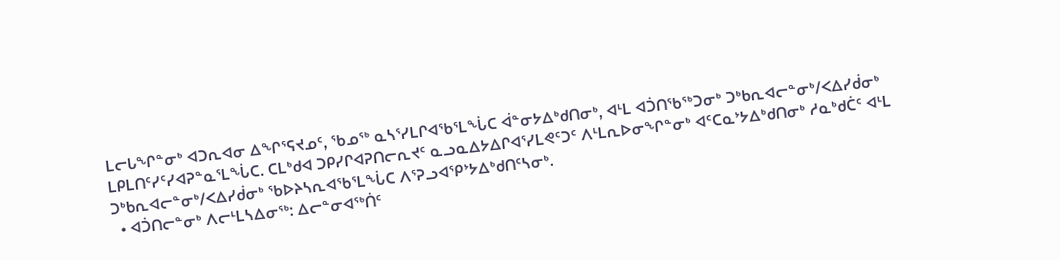ᒪᓕᒐᖏᓐᓂᒃ ᐊᑐᕆᐊᓂ ᐃᖏᕐᕋᔪᓄᑦ, ᖃᓄᖅ ᓇᓴᕐᓯᒪᒋᐊᖃᕐᒪᖔᑕ ᐋᓐᓂᔭᐃᒃᑯᑎᓂᒃ, ᐊᒻᒪ ᐊᑑᑎᖃᖅᑐᓂᒃ ᑐᒃᑲᕆᐊᓕᓐᓂᒃ/ᐸᐃᓯᑰᓂᒃ ᒪᑭᒪᑎᑦᓯᑦᓯᐊᕈᓐᓇᕐᒪᖔᑕ. ᑕᒪᒃᑯᐊ ᑐᑭᓯᒋᐊᕈᑎᓕᕆᔪᑦ ᓇᓗᓇᐃᔭᐃᒋᐊᕐᓯᒪᕙᑦᑐᑦ ᐱᒻᒪᕆᐅᓂᖏᓐᓂᒃ ᐊᑦᑕᓇᔾᔭᐃᒃᑯᑎᓂᒃ ᓱᓇᒃᑯᑖᑦ ᐊᒻᒪ ᑐᒃᑲᕆᐊᓕᓐᓂᒃ/ᐸᐃᓯᑰᓂᒃ ᖃᐅᔨᓴᕆᐊᖃᕐᒪᖔᑕ ᐱᕐᕈᓗᐊᕿᔾᔭᐃᒃᑯᑎᑦᓴᓂᒃ.
  • ᐊᑑᑎᓕᓐᓂᒃ ᐱᓕᒻᒪᓴᐃᓂᖅ: ᐃᓕᓐᓂᐊᖅᑏᑦ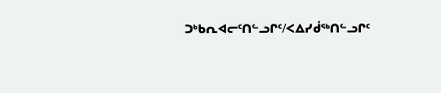ᑐᒃᑲᕆᐊᓕᑦᑎᓪᓗᒋᑦ/ᐸᐃᓯᑰᖅᑎᓪᓗᒋᑦ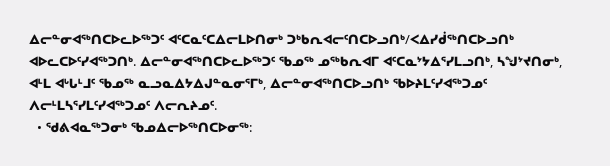ᐃᓕᓐᓂᐊᖅᑎᑕᐅᓚᐅᖅᑐᑦ ᐊᑦᑕᓇᑦᑕᐃᓕᒪᐅᑎᓂᒃ ᑐᒃᑲᕆᐊᓕᑦᑎᑕᐅᓗᑎᒃ/ᐸᐃᓯᑰᖅᑎᑕᐅᓗᑎᒃ ᐊᐅᓚᑕᐅᑦᓯᐊᖅᑐᑎᒃ. ᐃᓕᓐᓂᐊᖅᑎᑕᐅᓚᐅᖅᑐᑦ ᖃᓄᖅ ᓄᖅᑲᕆᐊᒥ ᐊᑦᑕᓇᔾᔭᐃᕐᓯᒪᓗᑎᒃ, ᓴᖑᔾᔪᑎᓂᒃ, ᐊᒻᒪ ᐊᒡᒐᒻᒧᑦ ᖃᓄᖅ ᓇᓗᓇᐃᔭᐃᒍᓐᓇᓂᕐᒥᒃ, ᐃᓕᓐᓂᐊᖅᑎᑕᐅᓗᑎᒃ ᖃᐅᔨᒪᑦᓯᐊᖅᑐᓄᑦ ᐱᓕᒻᒪᓴᕐᓯᒪᑦᓯᐊᖅᑐᓄᑦ ᐱᓕᕆᔨᓄᑦ.
  • ᖁᕕᐊᓇᖅᑐᓂᒃ ᖃᓄᐃᓕᐅᖅᑎᑕᐅᓂᖅ: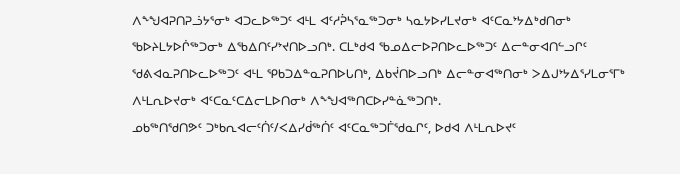ᐱᖕᖑᐊᕈᑎᕈᓘᔭᕐᓂᒃ ᐊᑐᓚᐅᖅᑐᑦ ᐊᒻᒪ ᐊᑦᓱᕉᓴᕐᓇᖅᑐᓂᒃ ᓴᓇᔭᐅᓯᒪᔪᓂᒃ ᐊᑦᑕᓇᔾᔭᐃᒃᑯᑎᓂᒃ ᖃᐅᔨᒪᔭᐅᒌᖅᑐᓂᒃ ᐃᖃᐃᑎᑦᓯᔾᔪᑎᐅᓗᑎᒃ. ᑕᒪᒃᑯᐊ ᖃᓄᐃᓕᐅᕈᑎᐅᓚᐅᖅᑐᑦ ᐃᓕᓐᓂᐊᑎᓪᓗᒋᑦ ᖁᕕᐊᓇᕈᑎᐅᓚᐅᖅᑐᑦ ᐊᒻᒪ ᕿᑲᑐᐃᓐᓇᕈᑎᐅᒐᑎᒃ, ᐃᑲᔫᑎᐅᓗᑎᒃ ᐃᓕᓐᓂᐊᖅᑎᓂᒃ ᐳᐃᒍᔾᔭᐃᕐᓯᒪᓂᕐᒥᒃ ᐱᒻᒪᕆᐅᔪᓂᒃ ᐊᑦᑕᓇᑦᑕᐃᓕᒪᐅᑎᓂᒃ ᐱᖕᖑᐊᖅᑎᑕᐅᓯᓐᓈᖅᑐᑎᒃ.
ᓄᑲᖅᑎᖁᑎᕗᑦ ᑐᒃᑲᕆᐊᓕᑦᑏᑦ/ᐸᐃᓯᑰᖅᑏᑦ ᐊᑦᑕᓇᖅᑐᒦᖁᓇᒋᑦ, ᐅᑯᐊ ᐱᒻᒪᕆᐅᔪᑦ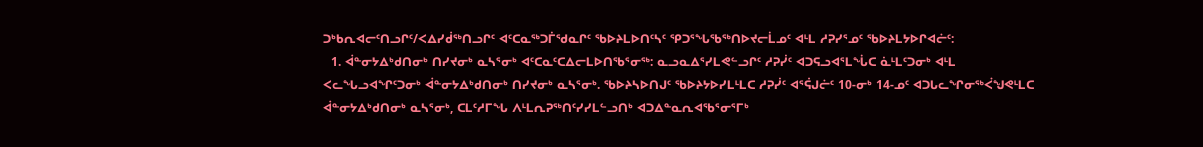ᑐᒃᑲᕆᐊᓕᑦᑎᓗᒋᑦ/ᐸᐃᓯᑰᖅᑎᓗᒋᑦ ᐊᑦᑕᓇᖅᑐᒦᖁᓇᒋᑦ ᖃᐅᔨᒪᐅᑎᑦᓴᑦ ᕿᑐᕐᖓᖃᖅᑎᐅᔪᓕᒫᓄᑦ ᐊᒻᒪ ᓱᕈᓯᕐᓄᑦ ᖃᐅᔨᒪᔭᐅᒋᐊᓖᑦ:
  1. ᐋᓐᓂᔭᐃᒃᑯᑎᓂᒃ ᑎᓯᔪᓂᒃ ᓇᓴᕐᓂᒃ ᐊᑦᑕᓇᑦᑕᐃᓕᒪᐅᑎᖃᕐᓂᖅ: ᓇᓗᓇᐃᕐᓯᒪᕙᓪᓗᒋᑦ ᓱᕈᓰᑦ ᐊᑐᕋᓗᐊᕐᒪᖔᑕ ᓈᒻᒪᑦᑐᓂᒃ ᐊᒻᒪ ᐸᓚᖓᓗᐊᖏᑦᑐᓂᒃ ᐋᓐᓂᔭᐃᒃᑯᑎᓂᒃ ᑎᓯᔪᓂᒃ ᓇᓴᕐᓂᒃ. ᖃᐅᔨᓴᐅᑎᒍᑦ ᖃᐅᔨᔭᐅᓯᒪᒻᒪᑕ ᓱᕈᓰᑦ ᐊᕐᕌᒍᓖᑦ 10-ᓂᒃ 14-ᓄᑦ ᐊᑐᒐᓚᖏᓂᖅᐹᖑᕙᒻᒪᑕ ᐋᓐᓂᔭᐃᒃᑯᑎᓂᒃ ᓇᓴᕐᓂᒃ, ᑕᒪᑦᓱᒥᖓ ᐱᒻᒪᕆᕈᖅᑎᑦᓯᓯᒪᓪᓗᑎᒃ ᐊᑐᐃᓐᓇᕆᐊᖃᕐᓂᕐᒥᒃ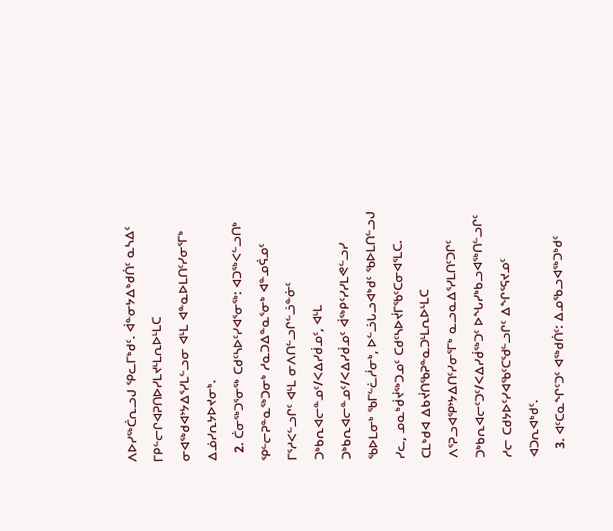ᐱᐅᓯᖅᑖᕆᓗᒍ ᕿᓚᒥᒃᑯᑦ. ᐋᓐᓂᔭᐃᒃᑯᑏᑦ ᓇᓴᐃᑦ ᒥᑭᓪᓕᒋᐊᕈᑎᐅᓯᒪᔪᒻᒪᕆᐅᒻᒪᑕ ᓂᐊᖅᑯᐊᔾᔭᐃᕐᓯᒪᓪᓗᓂ ᐊᒻᒪ ᐊᓐᓇᐅᒪᑎᑦᓯᓂᕐᒥᒃ ᐃᓅᓯᕆᔭᐅᔪᓂᒃ.
  2. ᑖᓂᖅᑐᕐᓂᖅ ᑕᑯᑦᓴᐅᑦᓯᐊᕐᓂᖅ: ᐊᑐᖅᐸᓪᓗᑎᒃ ᕿᓪᓕᕈᓐᓇᖅᑐᓂᒃ ᓱᓇᑐᐃᓐᓇᕐᓂᒃ ᐊᓐᓄᕌᓄᑦ ᒥᕐᓱᐸᓪᓗᒋᑦ ᐊᒻᒪ ᓂᐱᑎᓪᓗᒋᓪᓘᓐᓃᑦ ᑐᒃᑲᕆᐊᓕᓐᓄᑦ/ᐸᐃᓯᑰᓄᑦ, ᐊᒻᒪ ᑐᒃᑲᕆᐊᓕᓐᓄᑦ/ᐸᐃᓯᑰᓄᑦ ᐋᖅᑭᑦᓯᓯᒪᕙᓪᓗᓯ ᖃᐅᒪᓂᒃ ᖃᒥᓪᓛᓲᓂᒃ, ᐅᓪᓘᒐᓗᐊᒃᑯᑦ ᖃᐅᒪᑎᓪᓗᒍ ᓯᓚ, ᓄᓇᒃᑰᔫᖅᑐᓄᑦ ᑕᑯᑦᓴᐅᔫᒥᖃᑦᑕᓂᐊᕐᒪᑕ. ᑕᒪᒃᑯᐊ ᐃᑲᔫᑎᖃᕈᓐᓇᑐᒻᒪᕆᐅᒻᒪᑕ ᐱᕐᕈᓗᐊᕿᔾᔭᐃᑎᑦᓯᓂᕐᒥᒃ ᓇᓗᓇᐃᕐᓯᒪᑎᑦᑐᒋᑦ ᑐᒃᑲᕆᐊᓕᑦᑐᑦ/ᐸᐃᓯᑰᖅᑐᑦ ᐅᖓᓯᒃᑲᓗᐊᖅᑎᓪᓗᒋᑦ ᓱᓕ ᑕᑯᔭᐅᑦᓯᐊᖃᑦᑕᖁᓪᓗᒋᑦ ᐃᖏᕐᕋᔪᓄᑦ ᐊᑐᕆᐊᒃᑯᑦ.
  3. ᐊᑦᑕᓇᖏᑦᑐᑦ ᐊᖅᑯᑏᑦ: ᐃᓄᖃᓗᐊᖅᑐᒃᑯᑦ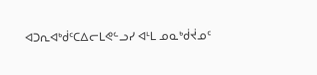ᐊᑐᕆᐊᒃᑰᑦᑕᐃᓕᒪᕙᓪᓗᓯ ᐊᒻᒪ ᓄᓇᒃᑰᔫᓄᑦ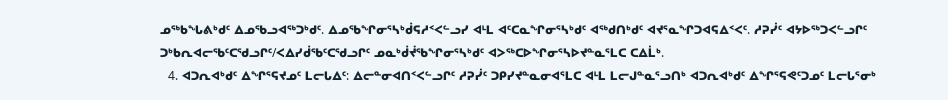ᓄᖅᑲᖓᕕᒃᑯᑦ ᐃᓄᖃᓗᐊᖅᑐᒃᑯᑦ. ᐃᓄᖃᖏᓂᕐᓴᒃᑰᕋᓱᑉᐸᓪᓗᓯ ᐊᒻᒪ ᐊᑦᑕᓇᖏᓂᕐᓴᒃᑯᑦ ᐊᖅᑯᑎᒃᑯᑦ ᐊᔪᕐᓇᖏᑐᐊᕋᐃᑉᐸᑦ. ᓱᕈᓰᑦ ᐊᔭᐅᖅᑐᐸᓪᓗᒋᑦ ᑐᒃᑲᕆᐊᓕᖃᑦᑕᖁᓗᒋᑦ/ᐸᐃᓯᑰᖃᑦᑕᖁᓗᒋᑦ ᓄᓇᒃᑰᔫᖃᖏᓂᕐᓴᒃᑯᑦ ᐊᐳᖅᑕᐅᖏᓂᕐᓴᐅᔪᓐᓇᕐᒪᑕ ᑕᐃᒫᒃ.
  4. ᐊᑐᕆᐊᒃᑯᑦ ᐃᖏᕐᕋᔪᓄᑦ ᒪᓕᒐᐃᑦ: ᐃᓕᓐᓂᐊᑎᑉᐸᓪᓗᒋᑦ ᓱᕈᓰᑦ ᑐᑭᓯᔪᓐᓇᓂᐊᕐᒪᑕ ᐊᒻᒪ ᒪᓕᒍᓐᓇᕐᓗᑎᒃ ᐊᑐᕆᐊᒃᑯᑦ ᐃᖏᕐᕋᕙᑦᑐᓄᑦ ᒪᓕᒐᕐᓂᒃ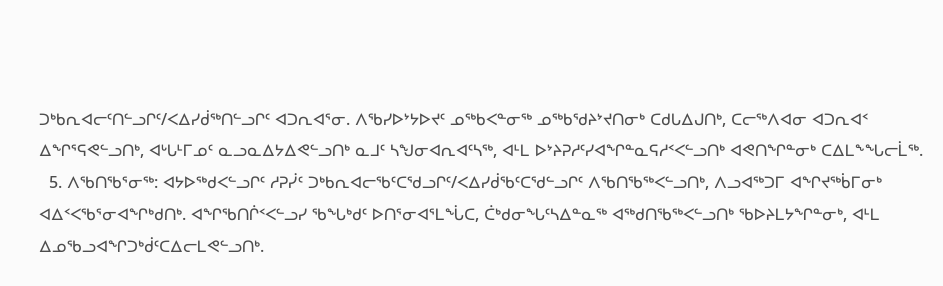ᑐᒃᑲᕆᐊᓕᑦᑎᓪᓗᒋᑦ/ᐸᐃᓯᑰᖅᑎᓪᓗᒋᑦ ᐊᑐᕆᐊᕐᓂ. ᐱᖃᓯᐅᔾᔭᐅᔪᑦ ᓄᖅᑲᐸᓐᓂᖅ ᓄᖅᑲᖁᔨᔾᔪᑎᓂᒃ ᑕᑯᒐᐃᒍᑎᒃ, ᑕᓕᖅᐱᐊᓂ ᐊᑐᕆᐊᑉ ᐃᖏᕐᕋᕙᓪᓗᑎᒃ, ᐊᒡᒐᒻᒥᓄᑦ ᓇᓗᓇᐃᔭᐃᕙᓪᓗᑎᒃ ᓇᒧᑦ ᓴᖑᓂᐊᕆᐊᑦᓴᖅ, ᐊᒻᒪ ᐅᔾᔨᕈᓱᑦᓯᐊᖏᓐᓇᕋᓱᑉᐸᓪᓗᑎᒃ ᐊᕙᑎᖏᓐᓂᒃ ᑕᐃᒪᖕᖓᓕᒫᖅ.
  5. ᐱᖃᑎᖃᕐᓂᖅ: ᐊᔭᐅᖅᑯᐸᓪᓗᒋᑦ ᓱᕈᓰᑦ ᑐᒃᑲᕆᐊᓕᖃᑦᑕᖁᓗᒋᑦ/ᐸᐃᓯᑰᖃᑦᑕᖁᓪᓗᒋᑦ ᐱᖃᑎᖃᖅᐸᓪᓗᑎᒃ, ᐱᓗᐊᖅᑐᒥ ᐊᖏᔪᖅᑳᒥᓂᒃ ᐊᐃᑉᐸᖃᕐᓂᐊᖏᒃᑯᑎᒃ. ᐊᖏᖃᑎᒌᑉᐸᓪᓗᓯ ᖃᖓᒃᑯᑦ ᐅᑎᕐᓂᐊᕐᒪᖔᑕ, ᑖᒃᑯᓂᖓᑦᓴᐃᓐᓇᖅ ᐊᖅᑯᑎᖃᖅᐸᓪᓗᑎᒃ ᖃᐅᔨᒪᔭᖏᓐᓂᒃ, ᐊᒻᒪ ᐃᓄᖃᓗᐊᖏᑐᒃᑰᑦᑕᐃᓕᒪᕙᓪᓗᑎᒃ.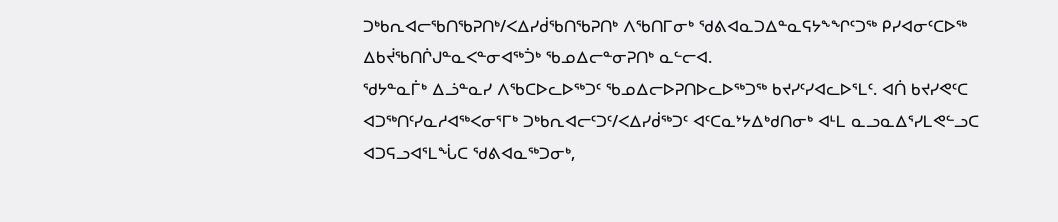ᑐᒃᑲᕆᐊᓕᖃᑎᖃᕈᑎᒃ/ᐸᐃᓯᑰᖃᑎᖃᕈᑎᒃ ᐱᖃᑎᒥᓂᒃ ᖁᕕᐊᓇᑐᐃᓐᓇᕋᔭᖕᖏᑦᑐᖅ ᑭᓯᐊᓂᑦᑕᐅᖅ ᐃᑲᔫᖃᑎᒌᒍᓐᓇᐸᓐᓂᐊᖅᑑᒃ ᖃᓄᐃᓕᓐᓂᕈᑎᒃ ᓇᓪᓕᐊ.
ᖁᔭᓐᓇᒦᒃ ᐃᓘᓐᓇᓯ ᐱᖃᑕᐅᓚᐅᖅᑐᑦ ᖃᓄᐃᓕᐅᕈᑎᐅᓚᐅᖅᑐᖅ ᑲᔪᓯᑦᓯᐊᓚᐅᕐᒪᑦ. ᐊᑏ ᑲᔪᓯᕙᑦᑕ ᐊᑐᖅᑎᑦᓯᓇᓱᐊᖅᐸᓂᕐᒥᒃ ᑐᒃᑲᕆᐊᓕᑦᑐᑦ/ᐸᐃᓯᑰᖅᑐᑦ ᐊᑦᑕᓇᔾᔭᐃᒃᑯᑎᓂᒃ ᐊᒻᒪ ᓇᓗᓇᐃᕐᓯᒪᕙᓪᓗᑕ ᐊᑐᕋᓗᐊᕐᒪᖔᑕ ᖁᕕᐊᓇᖅᑐᓂᒃ,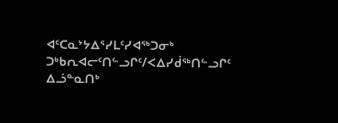ᐊᑦᑕᓇᔾᔭᐃᕐᓯᒪᑦᓯᐊᖅᑐᓂᒃ ᑐᒃᑲᕆᐊᓕᑦᑎᓪᓗᒋᑦ/ᐸᐃᓯᑰᖅᑎᓪᓗᒋᑦ ᐃᓘᓐᓇᑎᒃ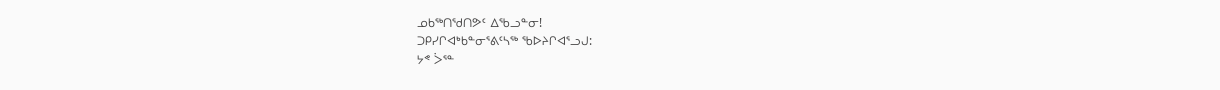ᓄᑲᖅᑎᖁᑎᕗᑦ ᐃᖃᓗᓐᓂ!
ᑐᑭᓯᒋᐊᒃᑲᓐᓂᕐᕕᑦᓴᖅ ᖃᐅᔨᒋᐊᕐᓗᒍ:
ᔭᕝ ᐴᕐᓐ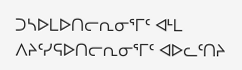ᑐᓴᐅᒪᐅᑎᓕᕆᓂᕐᒥᑦ ᐊᒻᒪ ᐱᔨᑦᓯᕋᐅᑎᓕᕆᓂᕐᒥᑦ ᐊᐅᓚᑦᑎᔨ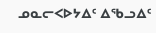ᓄᓇᓕᐸᐅᔭᐃᑦ ᐃᖃᓗᐃᑦ